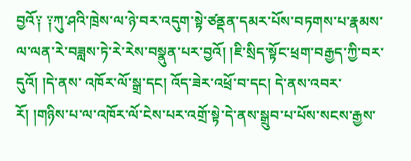བྱའོ༑ ༑ཀུ་ཤའི་ཁྲེས་ལ་ཉེ་བར་འདུག་སྟེ་ཙནྡན་དམར་པོས་བཏགས་པ་རྣམས་ལ་ལན་རེ་བཟླས་ཏེ་རེ་རེས་བསྣུན་པར་བྱའོ། །ཇི་སྲིད་སྟོང་ཕྲག་བརྒྱད་ཀྱི་བར་དུའོ། །དེ་ནས་ འཁོར་ལོ་སྒྲ་དང། འོད་ཟེར་འཕྲོ་བ་དང། དེ་ནས་འབར་རོ། །གཉིས་པ་ལ་འཁོར་ལོ་ངེས་པར་འགྲོ་སྟེ་དེ་ནས་སྒྲུབ་པ་པོས་སངས་རྒྱས་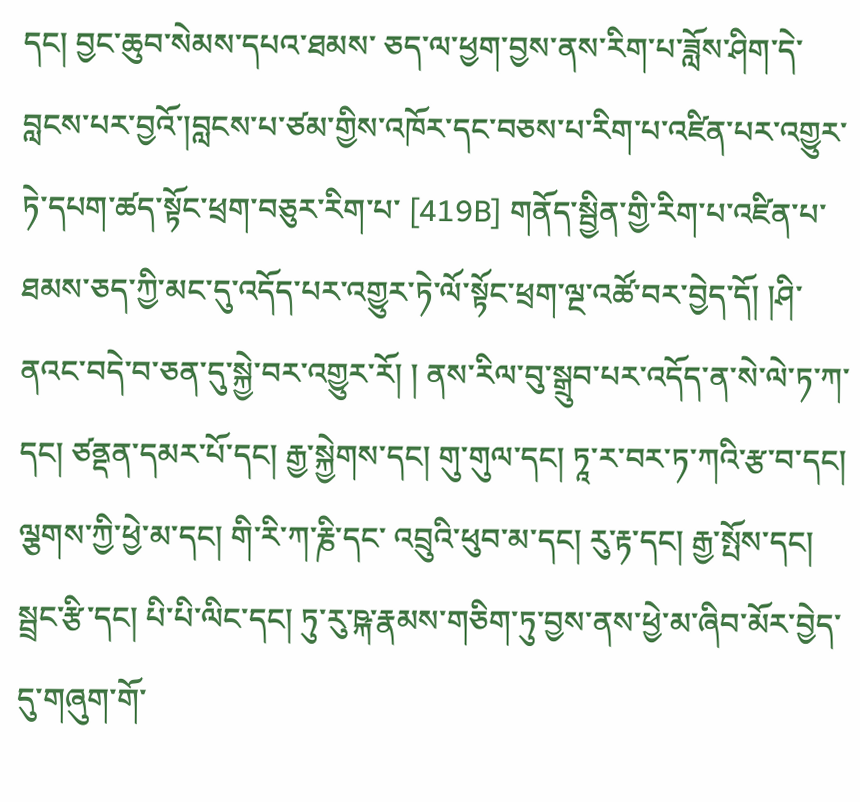དང། བྱང་ཆུབ་སེམས་དཔའ་ཐམས་ ཅད་ལ་ཕྱག་བྱས་ནས་རིག་པ་ཟློས་ཤིག་དེ་བླངས་པར་བྱའོ་།བླངས་པ་ཙམ་གྱིས་འཁོར་དང་བཅས་པ་རིག་པ་འཛིན་པར་འགྱུར་ཏེ་དཔག་ཚད་སྟོང་ཕྲག་བཅུར་རིག་པ་ [419B] གནོད་སྦྱིན་གྱི་རིག་པ་འཛིན་པ་ཐམས་ཅད་ཀྱི་མང་དུ་འདོད་པར་འགྱུར་ཏེ་ལོ་སྟོང་ཕྲག་ལྔ་འཚོ་བར་བྱེད་དོ། །ཤི་ནའང་བདེ་བ་ཅན་དུ་སྐྱེ་བར་འགྱུར་རོ། ། ནས་རིལ་བུ་སྒྲུབ་པར་འདོད་ན་སེ་ལེ་ཏ་ཀ་དང། ཙནྡན་དམར་པོ་དང། རྒྱ་སྐྱེགས་དང། གུ་གུལ་དང། ཏཱ་ར་བར་ཏ་ཀའི་རྩ་བ་དང། ལྕགས་ཀྱི་ཕྱེ་མ་དང། གི་རི་ཀ་རྞི་དང་ འབྲུའི་ཕུབ་མ་དང། རུ་རྟ་དང། རྒྱ་སྤོས་དང། སྦྲང་རྩི་དང། པི་པི་ལིང་དང། ཏུ་རུ་ཥྐ་རྣམས་གཅིག་ཏུ་བྱས་ནས་ཕྱེ་མ་ཞིབ་མོར་བྱེད་དུ་གཞུག་གོ་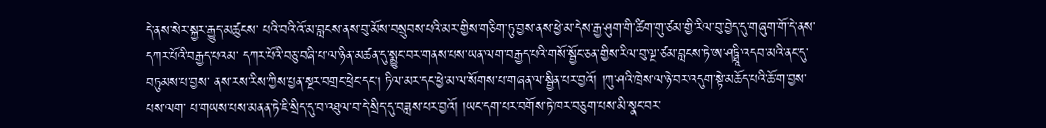དེ་ནས་སེར་སྐྱར་རྒྱུད་མཚུངས་ པའི་བའི་འོ་མ་བླངས་ནས་བུ་མོས་བསྲུབས་པའི་མར་གྱིས་གཅིག་ཏུ་བྱས་ནས་ཕྱེ་མ་དེས་རྒྱ་ཤུག་གི་ཚིག་གུ་ཙམ་གྱི་རིལ་བུ་བྱེད་དུ་གཞུག་གོ་དེ་ནས་དཀར་པོའི་བརྒྱད་པའམ་ དཀར་པོའི་བཅུ་བཞི་པ་ལ་ཉིན་མཚན་དུ་སྨྱུང་བར་གནས་པས་ཡན་ལག་བརྒྱད་པའི་གསོ་སྦྱོང་ཅན་གྱིས་རིལ་བུ་ལྔ་ཙམ་བླངས་ཏེ་ཨ་ཤཏྠཱི་འདབ་མའི་ནང་དུ་བཏུམས་པ་བྱས་ ནས་རས་རིས་ཀྱིས་པྱན་སྔར་བགྲང་ཕྲེང་དང། ཏིལ་མར་དང་ཕྱེ་མ་ལ་སོགས་པ་གཞན་ལ་སྦྱིན་པར་བྱའོ། །ཀུ་ཤའི་ཁྲེས་ལ་ཉེ་བར་འདུག་སྟེ་མཆོད་པའི་ཆོ་ག་བྱས་པས་ལག་ པ་གཡས་པས་མནན་ཏེ་ཇི་སྲིད་དུ་བ་འཐུལ་བ་དེ་སྲིད་དུ་བཟླས་པར་བྱའོ། །ཡང་དག་པར་བགོས་ཏེ་ཁར་བཅུག་པས་མི་སྣང་བར་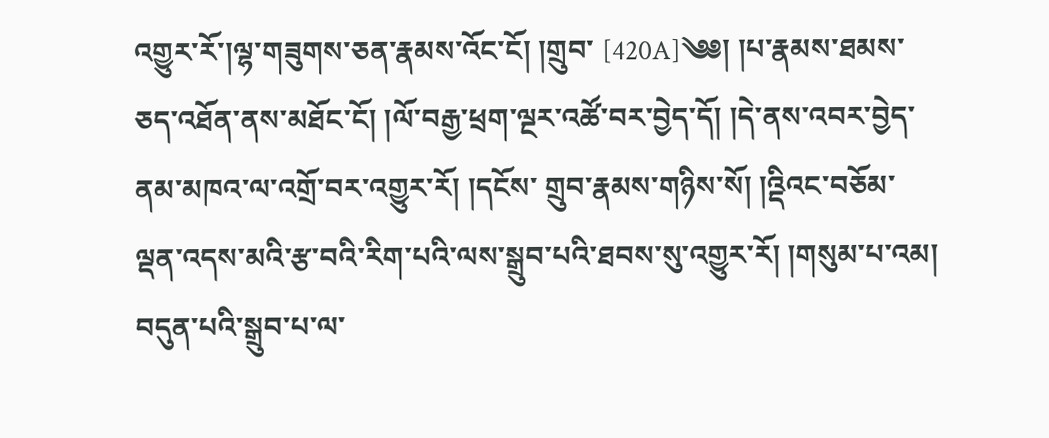འགྱུར་རོ་།ལྷ་གཟུགས་ཅན་རྣམས་འོང་ངོ། །གྲུབ་ [420A]༄༅། །པ་རྣམས་ཐམས་ཅད་འཐོན་ནས་མཐོང་ངོ། །ལོ་བརྒྱ་ཕྲག་ལྔར་འཚོ་བར་བྱེད་དོ། །དེ་ནས་འབར་བྱེད་ནམ་མཁའ་ལ་འགྲོ་བར་འགྱུར་རོ། །དངོས་ གྲུབ་རྣམས་གཉིས་སོ། །འྡིའང་བཅོམ་ལྡན་འདས་མའི་རྩ་བའི་རིག་པའི་ལས་སྒྲུབ་པའི་ཐབས་སུ་འགྱུར་རོ། །གསུམ་པ་འམ། བདུན་པའི་སྒྲུབ་པ་ལ་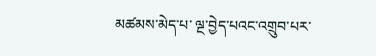མཚམས་མེད་པ་ ལྔ་བྱེད་པའང་འགྲུབ་པར་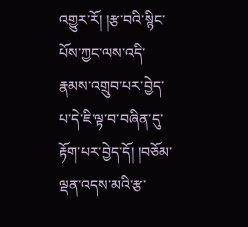འགྱུར་རོ། །རྩ་བའི་སྙིང་པོས་ཀྱང་ལས་འདི་རྣམས་འགྲུབ་པར་བྱེད་པ་དེ་ཇི་ལྟ་བ་བཞིན་དུ་རྟོག་པར་བྱེད་དོ། །བཅོམ་ལྡན་འདས་མའི་རྩ་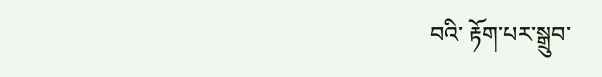བའི་ རྟོག་པར་སྒྲུབ་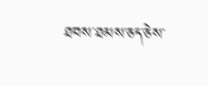ཐབས་ཐམས་ཅད་ཅེས་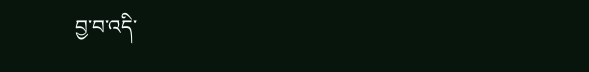བྱ་བ་འདི་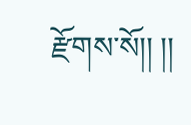རྫོགས་སོ།། །།